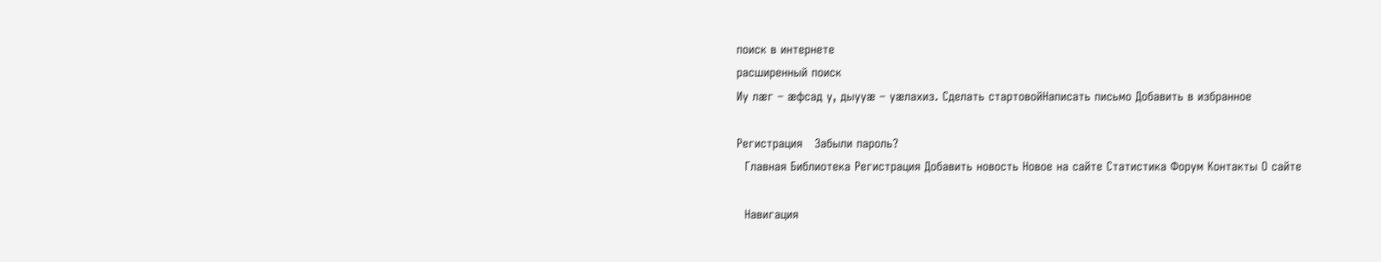поиск в интернете
расширенный поиск
Иу лæг – æфсад у, дыууæ – уæлахиз. Сделать стартовойНаписать письмо Добавить в избранное

Регистрация   Забыли пароль?
  Главная Библиотека Регистрация Добавить новость Новое на сайте Статистика Форум Контакты О сайте

  Навигация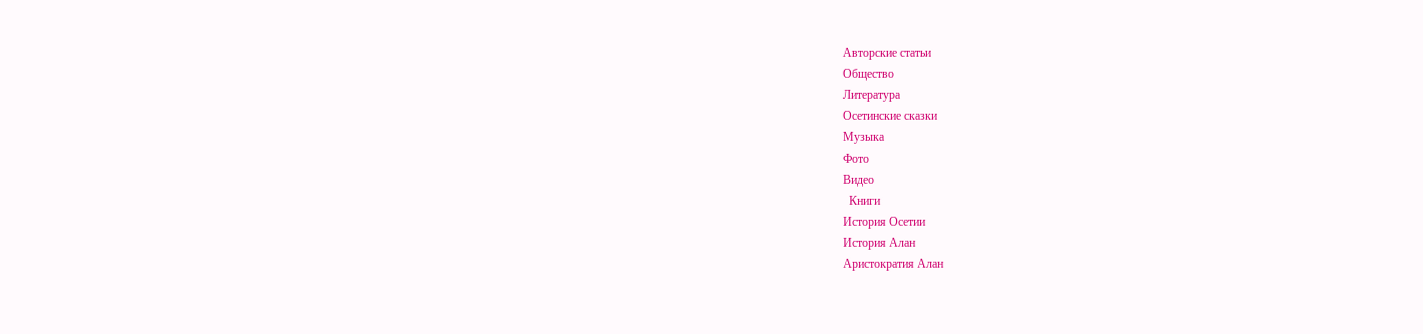Авторские статьи
Общество
Литература
Осетинские сказки
Музыка
Фото
Видео
  Книги
История Осетии
История Алан
Аристократия Алан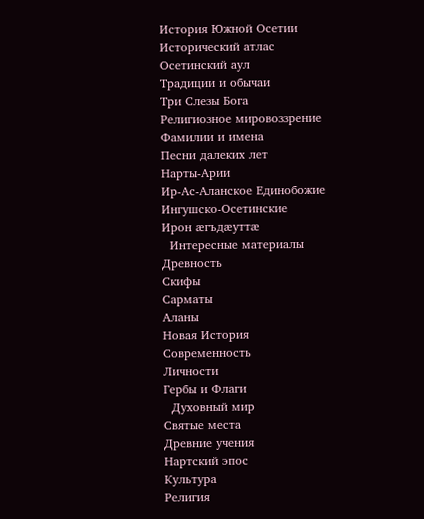История Южной Осетии
Исторический атлас
Осетинский аул
Традиции и обычаи
Три Слезы Бога
Религиозное мировоззрение
Фамилии и имена
Песни далеких лет
Нарты-Арии
Ир-Ас-Аланское Единобожие
Ингушско-Осетинские
Ирон æгъдæуттæ
  Интересные материалы
Древность
Скифы
Сарматы
Аланы
Новая История
Современность
Личности
Гербы и Флаги
  Духовный мир
Святые места
Древние учения
Нартский эпос
Культура
Религия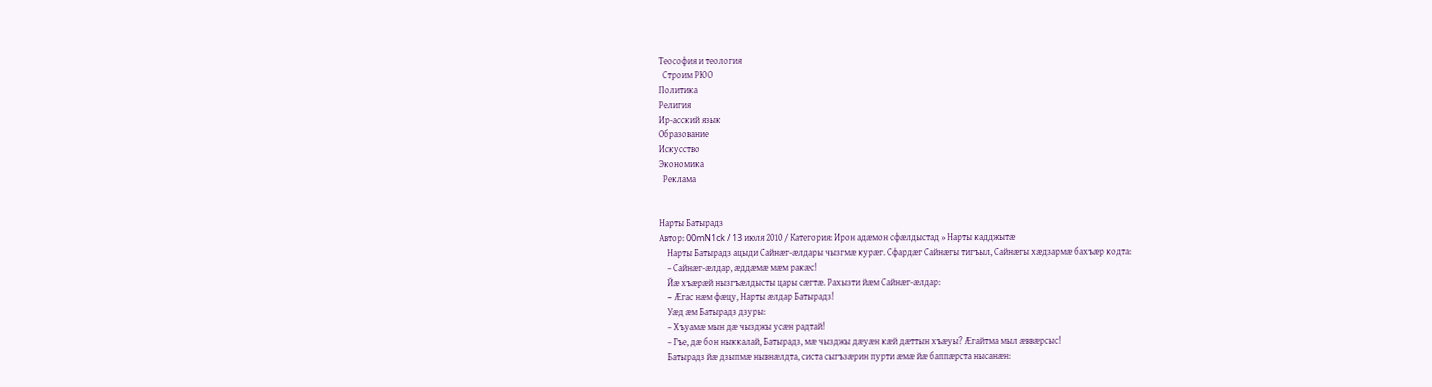Теософия и теология
  Строим РЮО
Политика
Религия
Ир-асский язык
Образование
Искусство
Экономика
  Реклама


Нарты Батырадз
Автор: 00mN1ck / 13 июля 2010 / Категория: Ирон адæмон сфæлдыстад » Нарты кадджытæ
    Нарты Батырадз ацыди Сайнæг-æлдары чызгмæ курæг. Сфардæг Сайнæгы тигъыл, Сайнæгы хæдзармæ бахъæр кодта:
    – Сайнæг-æлдар, æддæмæ мæм ракæс!
    Йæ хъæрæй нызгъæлдысты цары сæгтæ. Рахызти йæм Сайнæг-æлдар:
    – Æгас нæм фæцу, Нарты æлдар Батырадз!
    Уæд æм Батырадз дзуры:
    – Хъуамæ мын дæ чызджы усæн радтай!
    – Гъе, дæ бон ныккалай, Батырадз, мæ чызджы дæуæн кæй дæттын хъæуы? Æгайтма мыл æввæрсыс!
    Батырадз йæ дзыпмæ нывнæлдта, систа сыгъзæрин пурти æмæ йæ баппæрста нысанæн: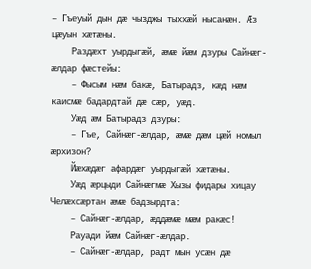– Гъеуый дын дæ чызджы тыххæй нысанæн. Æз цæуын хæтæны.
    Раздæхт уырдыгæй, æмæ йæм дзуры Сайнæг-æлдар фæстейы:
    – Фысым нæм бакæ, Батырадз, кæд нæм каисмæ бадардтай дæ сæр, уæд.
    Уæд æм Батырадз дзуры:
    – Гъе, Сайнæг-æлдар, æмæ дæм цæй номыл æрхизон?
    Йæхæдæг афардæг уырдыгæй хæтæны.
    Уæд æрцыди Сайнæгмæ Хызы фидары хицау Челæхсæртан æмæ бадзырдта:
    – Сайнæг-æлдар, æддæмæ мæм ракæс!
    Рауади йæм Сайнæг-æлдар.
    – Сайнæг-æлдар, радт мын усæн дæ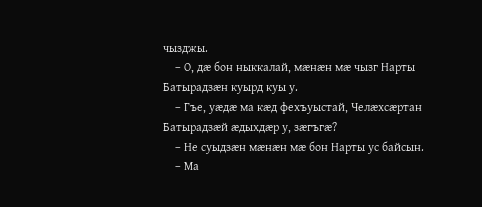чызджы.
    – О, дæ бон ныккалай, мæнæн мæ чызг Нарты Батырадзæн куырд куы у.
    – Гъе, уæдæ ма кæд фехъуыстай, Челæхсæртан Батырадзæй æдыхдæр у, зæгъгæ?
    – Не суыдзæн мæнæн мæ бон Нарты ус байсын.
    – Ма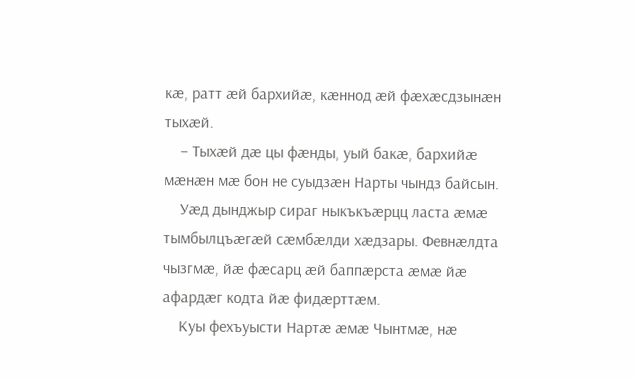кæ, ратт æй бархийæ, кæннод æй фæхæсдзынæн тыхæй.
    – Тыхæй дæ цы фæнды, уый бакæ, бархийæ мæнæн мæ бон не суыдзæн Нарты чындз байсын.
    Уæд дынджыр сираг ныкъкъæрцц ласта æмæ тымбылцъæгæй сæмбæлди хæдзары. Февнæлдта чызгмæ, йæ фæсарц æй баппæрста æмæ йæ афардæг кодта йæ фидæрттæм.
    Куы фехъуысти Нартæ æмæ Чынтмæ, нæ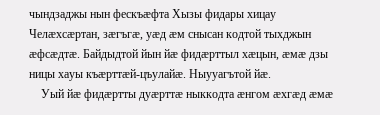чындзаджы нын фескъæфта Хызы фидары хицау Челæхсæртан, зæгъгæ, уæд æм снысан кодтой тыхджын æфсæдтæ. Байдыдтой йын йæ фидæрттыл хæцын, æмæ дзы ницы хауы къæрттæй-цъулайæ. Ныууагътой йæ.
    Уый йæ фидæртты дуæрттæ ныккодта æнгом æхгæд æмæ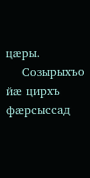цæры.
    Созырыхъо йæ цирхъ фæрсыссад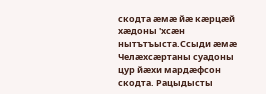скодта æмæ йæ кæрцæй хæдоны 'хсæн нытътъыста.Ссыди æмæ Челæхсæртаны суадоны цур йæхи мардæфсон скодта. Рацыдысты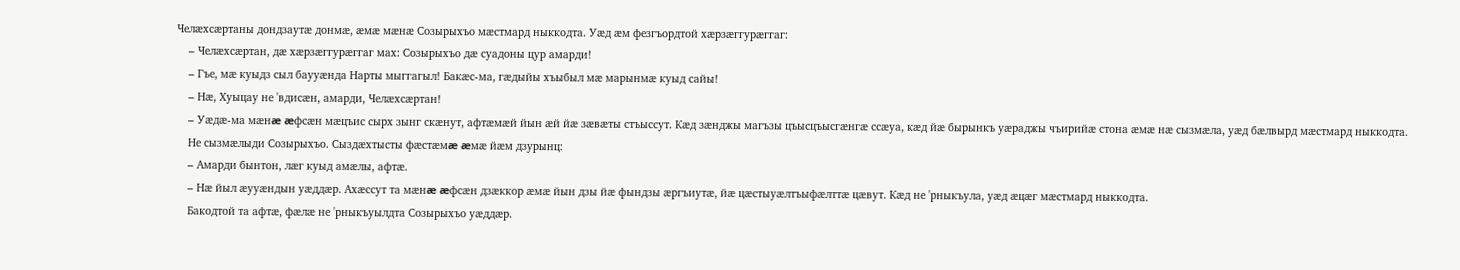Челæхсæртаны дондзаутæ донмæ, æмæ мæнæ Созырыхъо мæстмард ныккодта. Уæд æм фезгъордтой хæрзæггурæггаг:
    – Челæхсæртан, дæ хæрзæггурæггаг мах: Созырыхъо дæ суадоны цур амарди!
    – Гъе, мæ куыдз сыл баууæнда Нарты мыггагыл! Бакæс-ма, гæдыйы хъыбыл мæ марынмæ куыд сайы!
    – Нæ, Хуыцау не 'вдисæн, амарди, Челæхсæртан!
    – Уæдæ-ма мæнæ æфсæн мæцъис сырх зынг скæнут, афтæмæй йын æй йæ зæвæты стъыссут. Кæд зæнджы магъзы цъысцъысгæнгæ ссæуа, кæд йæ бырынкъ уæраджы чъирийæ стона æмæ нæ сызмæла, уæд бæлвырд мæстмард ныккодта.
    Не сызмæлыди Созырыхъо. Сыздæхтысты фæстæмæ æмæ йæм дзурынц:
    – Амарди бынтон, лæг куыд амæлы, афтæ.
    – Нæ йыл æууæндын уæддæр. Ахæссут та мæнæ æфсæн дзæккор æмæ йын дзы йæ фындзы æргъиутæ, йæ цæстыуæлтъыфæлттæ цæвут. Кæд не 'рныкъула, уæд æцæг мæстмард ныккодта.
    Бакодтой та афтæ, фæлæ не 'рныкъуылдта Созырыхъо уæддæр.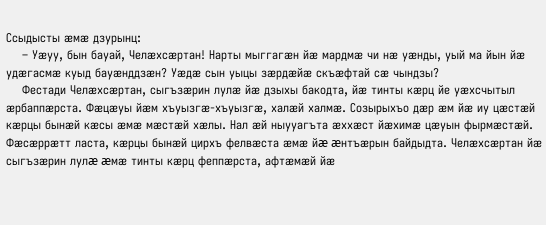Ссыдысты æмæ дзурынц:
    – Уæуу, бын бауай, Челæхсæртан! Нарты мыггагæн йæ мардмæ чи нæ уæнды, уый ма йын йæ удæгасмæ куыд бауæнддзæн? Уæдæ сын уыцы зæрдæйæ скъæфтай сæ чындзы?
    Фестади Челæхсæртан, сыгъзæрин лулæ йæ дзыхы бакодта, йæ тинты кæрц йе уæхсчытыл æрбаппæрста. Фæцæуы йæм хъуызгæ-хъуызгæ, халæй халмæ. Созырыхъо дæр æм йæ иу цæстæй кæрцы бынæй кæсы æмæ мæстæй хæлы. Нал æй ныууагъта æххæст йæхимæ цæуын фырмæстæй. Фæсæррæтт ласта, кæрцы бынæй цирхъ фелвæста æмæ йæ æнтъæрын байдыдта. Челæхсæртан йæ сыгъзæрин лулæ æмæ тинты кæрц феппæрста, афтæмæй йæ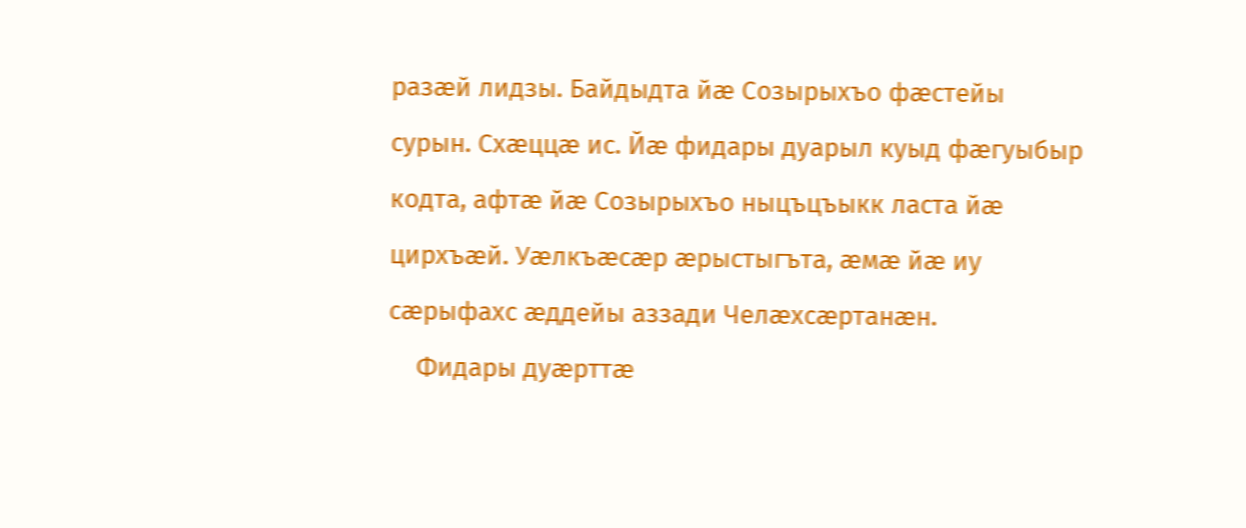разæй лидзы. Байдыдта йæ Созырыхъо фæстейы сурын. Схæццæ ис. Йæ фидары дуарыл куыд фæгуыбыр кодта, афтæ йæ Созырыхъо ныцъцъыкк ласта йæ цирхъæй. Уæлкъæсæр æрыстыгъта, æмæ йæ иу сæрыфахс æддейы аззади Челæхсæртанæн.
    Фидары дуæрттæ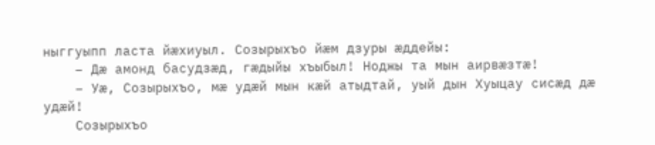ныггуыпп ласта йæхиуыл. Созырыхъо йæм дзуры æддейы:
    – Дæ амонд басудзæд, гæдыйы хъыбыл! Ноджы та мын аирвæзтæ!
    – Уæ, Созырыхъо, мæ удæй мын кæй атыдтай, уый дын Хуыцау сисæд дæ удæй!
    Созырыхъо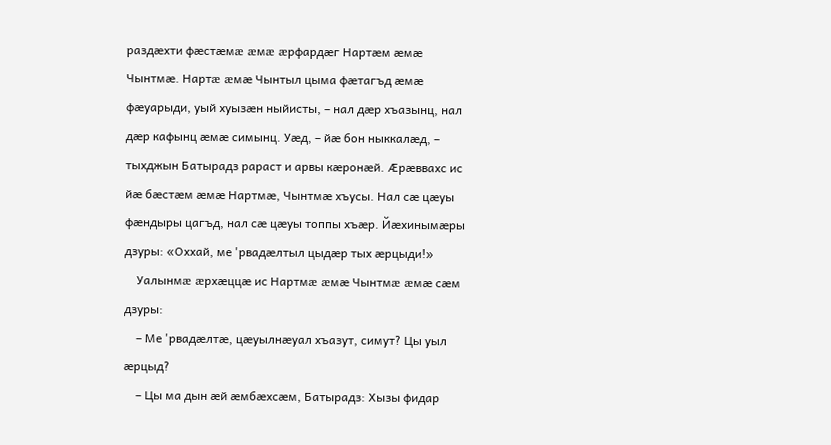раздæхти фæстæмæ æмæ æрфардæг Нартæм æмæ Чынтмæ. Нартæ æмæ Чынтыл цыма фæтагъд æмæ фæуарыди, уый хуызæн ныйисты, – нал дæр хъазынц, нал дæр кафынц æмæ симынц. Уæд, – йæ бон ныккалæд, – тыхджын Батырадз рараст и арвы кæронæй. Æрæввахс ис йæ бæстæм æмæ Нартмæ, Чынтмæ хъусы. Нал сæ цæуы фæндыры цагъд, нал сæ цæуы топпы хъæр. Йæхинымæры дзуры: «Оххай, ме 'рвадæлтыл цыдæр тых æрцыди!»
    Уалынмæ æрхæццæ ис Нартмæ æмæ Чынтмæ æмæ сæм дзуры:
    – Ме 'рвадæлтæ, цæуылнæуал хъазут, симут? Цы уыл æрцыд?
    – Цы ма дын æй æмбæхсæм, Батырадз: Хызы фидар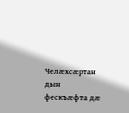Челæхсæртан дын фескъæфта дæ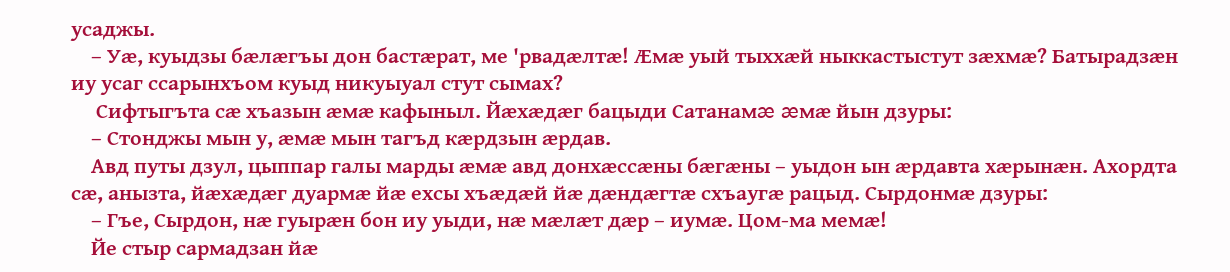усаджы.
    – Уæ, куыдзы бæлæгъы дон бастæрат, ме 'рвадæлтæ! Æмæ уый тыххæй ныккастыстут зæхмæ? Батырадзæн иу усаг ссарынхъом куыд никуыуал стут сымах?
     Сифтыгъта сæ хъазын æмæ кафыныл. Йæхæдæг бацыди Сатанамæ æмæ йын дзуры:
    – Стонджы мын у, æмæ мын тагъд кæрдзын æрдав.
    Авд путы дзул, цыппар галы марды æмæ авд донхæссæны бæгæны – уыдон ын æрдавта хæрынæн. Ахордта сæ, анызта, йæхæдæг дуармæ йæ ехсы хъæдæй йæ дæндæгтæ схъаугæ рацыд. Сырдонмæ дзуры:
    – Гъе, Сырдон, нæ гуырæн бон иу уыди, нæ мæлæт дæр – иумæ. Цом-ма мемæ!
    Йе стыр сармадзан йæ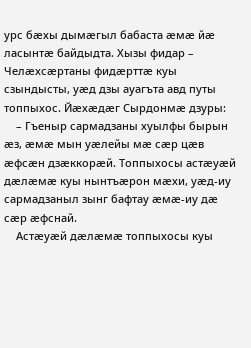урс бæхы дымæгыл бабаста æмæ йæ ласынтæ байдыдта. Хызы фидар – Челæхсæртаны фидæрттæ куы сзындысты, уæд дзы ауагъта авд путы топпыхос. Йæхæдæг Сырдонмæ дзуры:
    – Гъеныр сармадзаны хуылфы бырын æз, æмæ мын уæлейы мæ сæр цæв æфсæн дзæккорæй. Топпыхосы астæуæй дæлæмæ куы нынтъæрон мæхи, уæд-иу сармадзаныл зынг бафтау æмæ-иу дæ сæр æфснай.
    Астæуæй дæлæмæ топпыхосы куы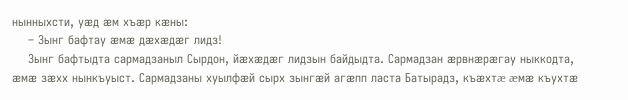нынныхсти, уæд æм хъæр кæны:
    – Зынг бафтау æмæ дæхæдæг лидз!
    Зынг бафтыдта сармадзаныл Сырдон, йæхæдæг лидзын байдыдта. Сармадзан æрвнæрæгау ныккодта, æмæ зæхх нынкъуыст. Сармадзаны хуылфæй сырх зынгæй агæпп ласта Батырадз, къæхтæ æмæ къухтæ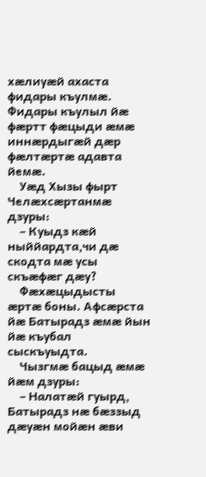хæлиуæй ахаста фидары къулмæ. Фидары къулыл йæ фæртт фæцыди æмæ иннæрдыгæй дæр фæлтæртæ адавта йемæ.
    Уæд Хызы фырт Челæхсæртанмæ дзуры:
    – Куыдз кæй ныййардта,чи дæ скодта мæ усы скъæфæг дæу?
    Фæхæцыдысты æртæ боны. Афсæрста йæ Батырадз æмæ йын йæ къубал сыскъуыдта.
    Чызгмæ бацыд æмæ йæм дзуры:
    – Налатæй гуырд, Батырадз нæ бæззыд дæуæн мойæн æви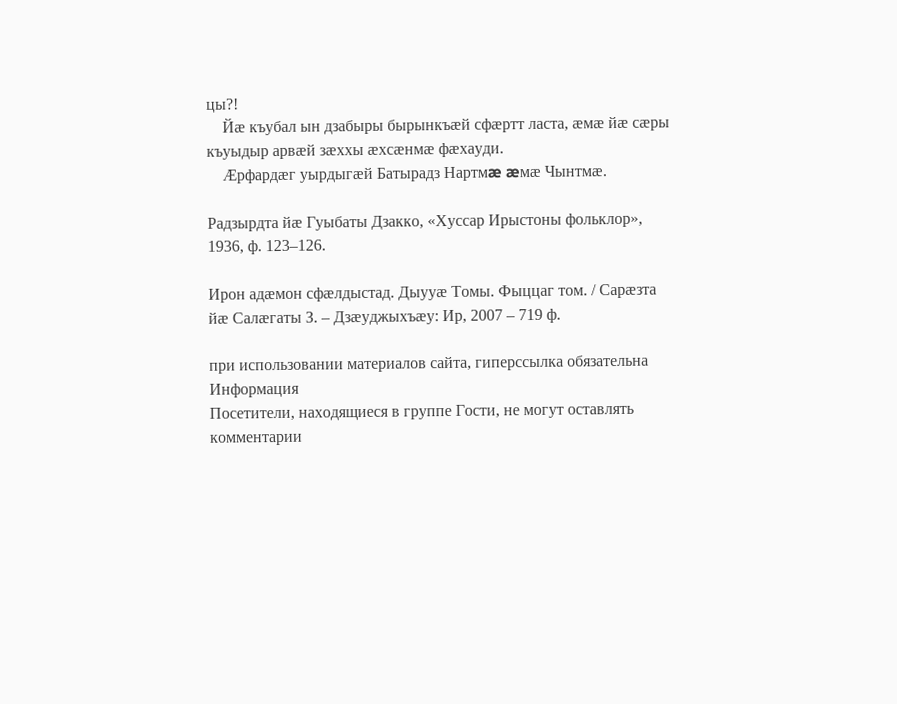цы?!
    Йæ къубал ын дзабыры бырынкъæй сфæртт ласта, æмæ йæ сæры къуыдыр арвæй зæххы æхсæнмæ фæхауди.
    Æрфардæг уырдыгæй Батырадз Нартмæ æмæ Чынтмæ.

Радзырдта йæ Гуыбаты Дзакко, «Хуссар Ирыстоны фольклор», 1936, ф. 123–126.

Ирон адæмон сфæлдыстад. Дыууæ Томы. Фыццаг том. / Сарæзта йæ Салæгаты З. – Дзæуджыхъæу: Ир, 2007 – 719 ф.

при использовании материалов сайта, гиперссылка обязательна
Информация
Посетители, находящиеся в группе Гости, не могут оставлять комментарии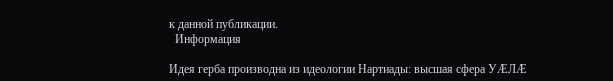к данной публикации.
  Информация

Идея герба производна из идеологии Нартиады: высшая сфера УÆЛÆ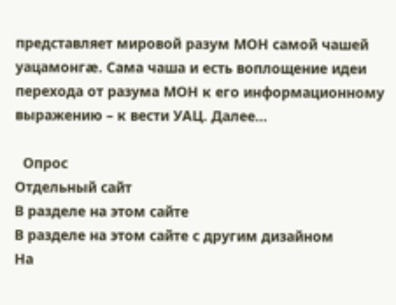представляет мировой разум МОН самой чашей уацамонгæ. Сама чаша и есть воплощение идеи перехода от разума МОН к его информационному выражению – к вести УАЦ. Далее...

  Опрос
Отдельный сайт
В разделе на этом сайте
В разделе на этом сайте с другим дизайном
На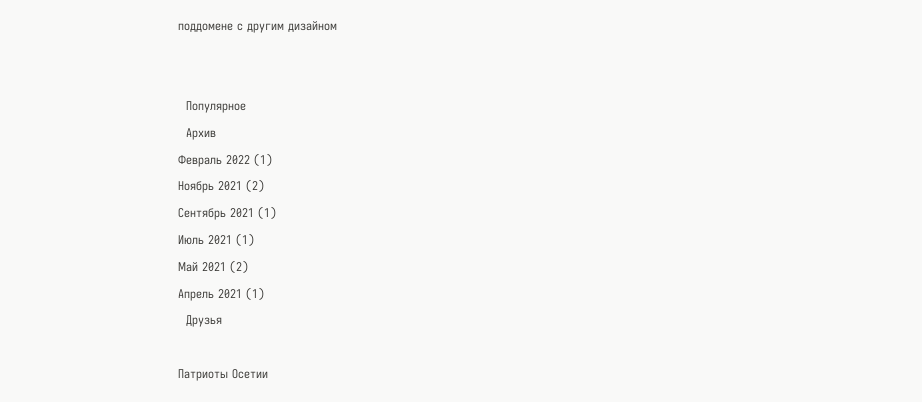поддомене с другим дизайном


  Популярное
  Архив
Февраль 2022 (1)
Ноябрь 2021 (2)
Сентябрь 2021 (1)
Июль 2021 (1)
Май 2021 (2)
Апрель 2021 (1)
  Друзья

Патриоты Осетии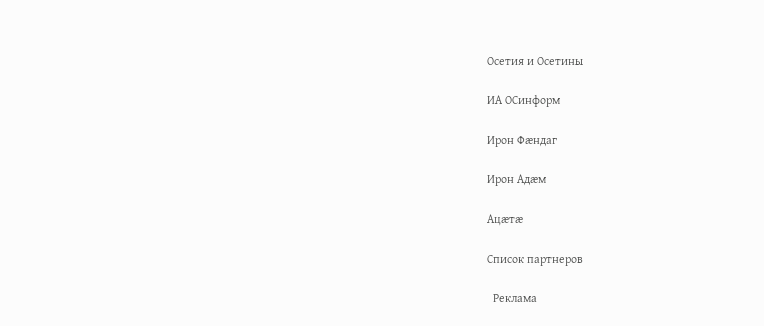Осетия и Осетины

ИА ОСинформ

Ирон Фæндаг

Ирон Адæм

Ацæтæ

Список партнеров

  Реклама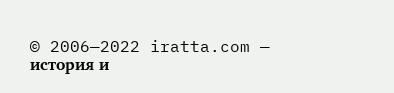© 2006—2022 iratta.com — история и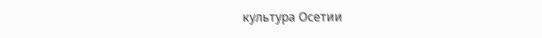культура Осетии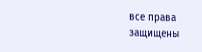все права защищены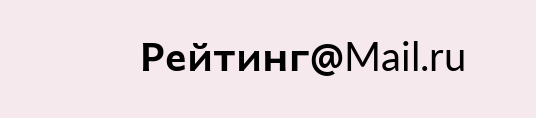Рейтинг@Mail.ru